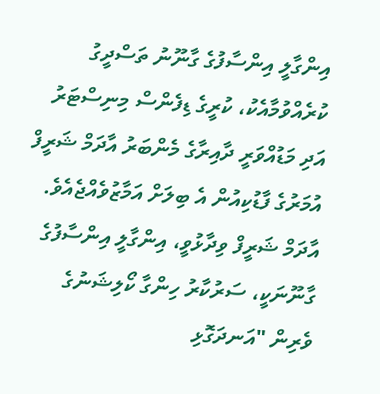އިންގާލީ އިންސާފުގެ ގާނޫނު ތަސްދީގު ކުރެއްވުމާއެކު، ކުރީގެ ޑިފެންސް މިނިސްޓަރު އަދި މަޑުއްވަރީ ދާއިރާގެ މެންބަރު އާދަމް ޝަރީފް އުމަރުގެ ފާޑުކިއުން އެ ބިލަށް އަމާޒުވެއްޖެއެވެ.
އާދަމް ޝަރީފް ވިދާޅުވީ، އިންގާލީ އިންސާފުގެ ގާނޫނަކީ، ސަރުކާރު ހިންގާ ކޯލިޝަނުގެ ވެރިން "އަނދަގޮޅި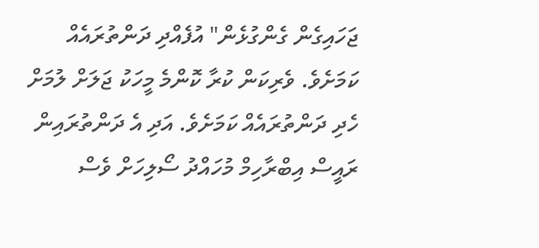ޖަހައިގެން ގެންގުޅެން" އުފެއްދި ދަންތުރައެއް ކަމަށެވެ. ވެރިކަން ކުރާ ކޮންމެ މީހަކު ޖަލަށް ލުމަށް ހެދި ދަންތުރައެއް ކަމަށެވެ. އަދި އެ ދަންތުރައިން ރައީސް އިބްރާހިމް މުހައްދު ސޯލިހަށް ވެސް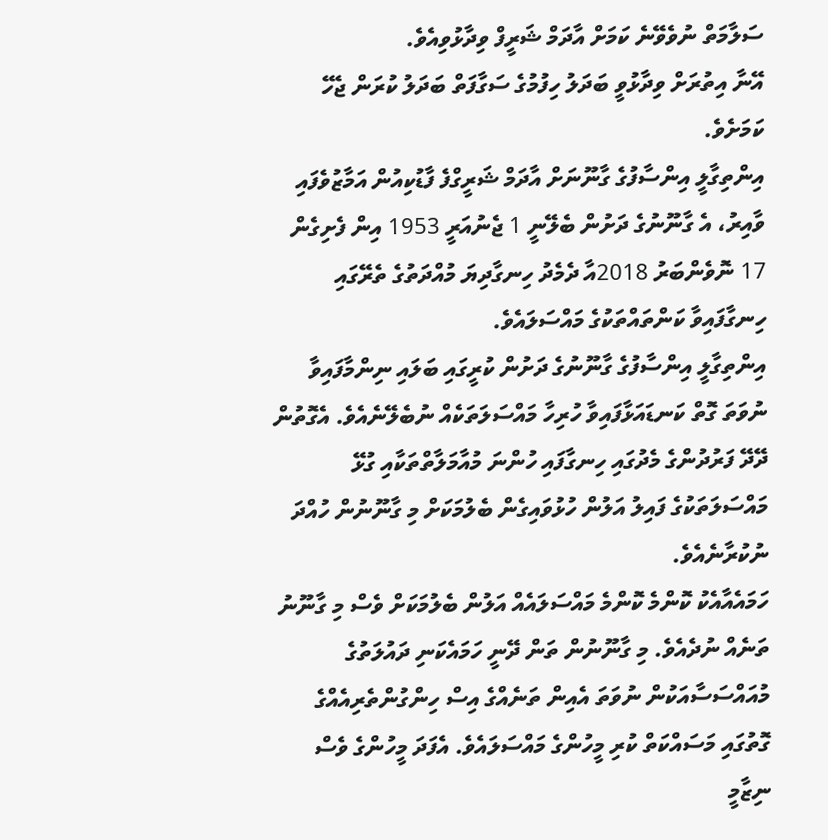ސަލާމަތް ނުވެވޭނެ ކަމަށް އާދަމް ޝަރީފް ވިދާޅުވިއެވެ.
އޭނާ އިތުރަށް ވިދާޅުވީ ބަދަލު ހިފުމުގެ ސަގާފަތް ބަދަލު ކުރަން ޖެހޭ ކަމަށެވެ.
އިންތިގާލީ އިންސާފުގެ ގާނޫނަށް އާދަމް ޝަރީގްފެ ފާޑުކިއުން އަމާޒުވެފައި ވާއިރު، އެ ގާނޫނުގެ ދަށުން ބެލޭނީ 1 ޖެނުއަރީ 1953 އިން ފެށިގެން 17 ނޮވެންބަރު 2018އާ ދެމެދު ހިނގާދިޔަ މުއްދަތުގެ ތެރޭގައި ހިނގާފައިވާ ކަންތައްތަކުގެ މައްސަލައެވެ.
އިންތިގާލީ އިންސާފުގެ ގާނޫނުގެ ދަށުން ކުރީގައި ބަލައި ނިންމާފައިވާ ނުވަތަ ގޮތް ކަނޑައަޅާފައިވާ ހުރިހާ މައްސަލަތަކެއް ނުބެލޭނެއެވެ. އެގޮތުން ދޭދޭ ފަރުދުންގެ މެދުގައި ހިނގާފައި ހުންނަ މުއާމަލާތްތަކާއި ގުޅޭ މައްސަލަތަކުގެ ފައިލު އަލުން ހުޅުވައިގެން ބެލުމަކަށް މި ގާނޫނުން ހުއްދަ ނުކުރާނެއެވެ.
ހަމައެއާއެކު ކޮންމެ ކޮންމެ މައްސަލައެއް އަލުން ބެލުމަކަށް ވެސް މި ގާނޫނު ތަނެއް ނުދެއެވެ. މި ގާނޫނުން ތަން ދޭނީ ހަމައެކަނި ދައުލަތުގެ މުއައްސަސާއަކުން ނުވަތަ އެއިން ތަނެއްގެ އިސް ހިންގުންތެރިއެއްގެ ގޮތުގައި މަސައްކަތް ކުރި މީހުންގެ މައްސަލައެވެ. އެފަދަ މީހުންގެ ވެސް ނިޒާމީ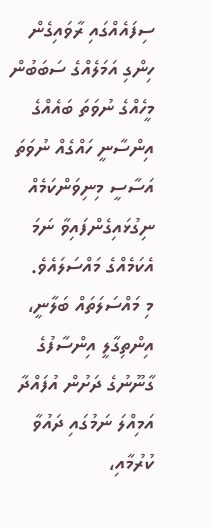ސިފައެއްގައި ރާވައިގެން ހިންގި އަމަލެއްގެ ސަބަބުން މީހެއްގެ ނުވަތަ ބައެއްގެ އިންސާނީ ހައްގެއް ނުވަތަ އަސާސީ މިނިވަންކަމެއް ނިގުޅައިގެންފައިވާ ނަމަ އެކަމެއްގެ މައްސަލައެވެ.
މި މައްސަލަތައް ބަލާނީ، އިންތިގާލީ އިންސާފުގެ ގާނޫނުގެ ދަށުން އުފައްދާ އަމިއްލަ ނަމުގައި ދައުވާ ކުރުމާއި،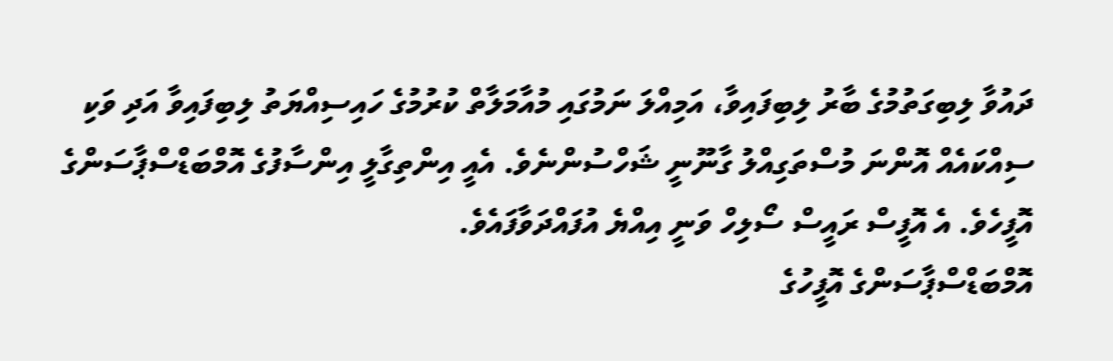ދައުވާ ލިބިގަތުމުގެ ބާރު ލިބިފައިވާ، އަމިއްލަ ނަމުގައި މުއާމަލާތް ކުރުމުގެ ހައިސިއްޔަތު ލިބިފައިވާ އަދި ވަކި ސިއްކައެއް އޮންނަ މުސްތަގިއްލު ގާނޫނީ ޝަހްސުންނެވެ. އެއީ އިންތިގާލީ އިންސާފުގެ އޮމްބަޑްސްޕާސަންގެ އޮފީހެވެ. އެ އޮފީސް ރައީސް ސޯލިހް ވަނީ އިއްޔެ އުފައްދަވާފައެވެ.
އޮމްބަޑްސްޕާސަންގެ އޮފީހުގެ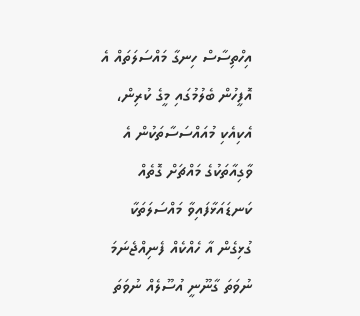އިހްތިސާސް ހިނގާ މައްސަލަތައް އެ އޮފީހުން ބެލުމުގައި މީގެ ކުރިން، އެކިއެކި މުއައްސަސާތަކުން އެ ވާގިއާތަކުގެ މައްޗަށް ގޮތެއް ކަނޑައަޅާފައިވާ މައްސަލަތަކާ ގުޅިގެން އާ ހެއްކެއް ފެނިއްޖެނަމަ ނުވަތަ ގާނޫނީ އުސޫލެއް ނުވަތަ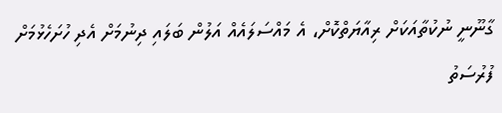ގާނޫނީ ނުކުތާއަކަށް ރިއާޔަތްކޮށް، އެ މައްސަލައެއް އަލުން ބަލައި ދިނުމަށް އެދި ހުށަހެޅުމަށް ފުރުސަތު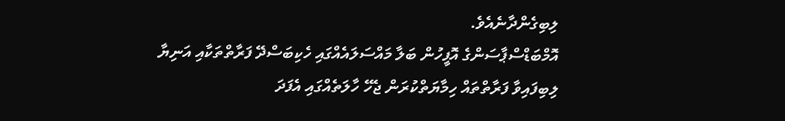ލިބިގެންދާނެއެވެ.
އޮމްބަޑްސްޕާސަންގެ އޮފީހުން ބަލާ މައްސަލައެއްގައި ހެކިބަސްދޭ ފަރާތްތަކާއި އަނިޔާ ލިބިފައިވާ ފަރާތްތައް ހިމާޔަތްކުރަން ޖެހޭ ހާލަތެއްގައި އެފަދަ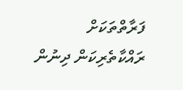ފަރާތްތަކަށް ރައްކާތެރިކަން ދިނުން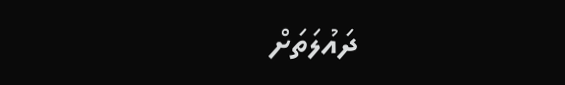ދައުލަތަށް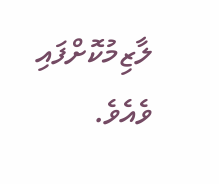ލާޒިމުކޮށްފައި ވެއެވެ.